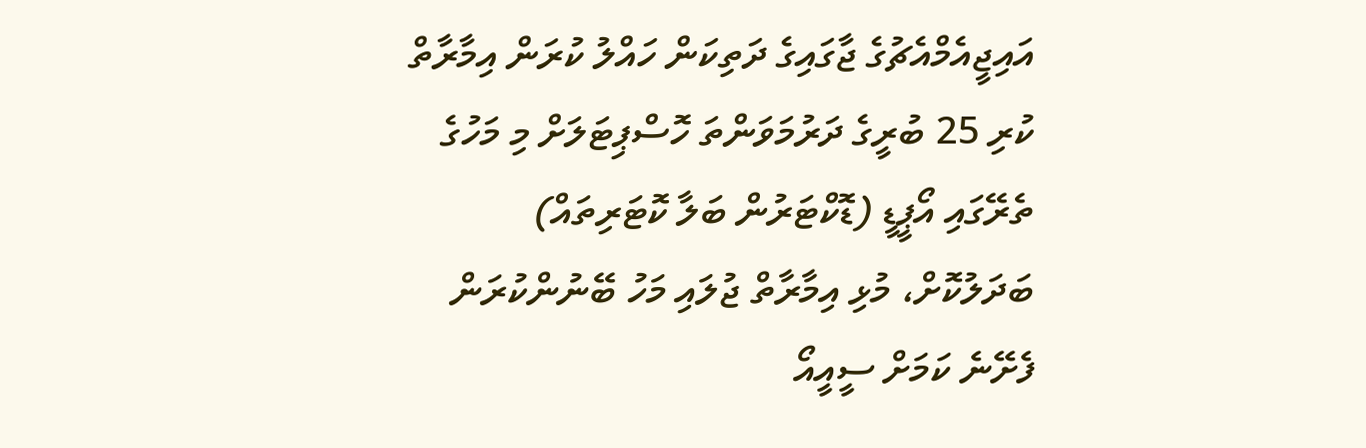އައިޖީއެމްއެޗުގެ ޖާގައިގެ ދަތިކަން ހައްލު ކުރަން އިމާރާތް ކުރި 25 ބުރީގެ ދަރުމަވަންތަ ހޮސްޕިޓަލަށް މި މަހުގެ ތެރޭގައި އޯޕީޑީ (ޑޮކްޓަރުން ބަލާ ކޮޓަރިތައް) ބަދަލުކޮށް، މުޅި އިމާރާތް ޖުލައި މަހު ބޭނުންކުރަން ފެށޭނެ ކަމަށް ސީއީއޯ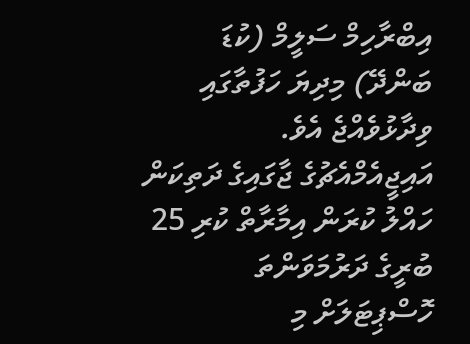އިބްރާހިމް ސަލީމް (ކުޑަ ބަންދޭ) މިދިޔަ ހަފުތާގައި ވިދާޅުވެއްޖެ އެވެ.
އައިޖީއެމްއެޗުގެ ޖާގައިގެ ދަތިކަން ހައްލު ކުރަން އިމާރާތް ކުރި 25 ބުރީގެ ދަރުމަވަންތަ ހޮސްޕިޓަލަށް މި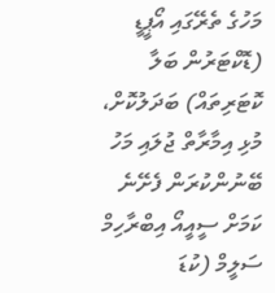މަހުގެ ތެރޭގައި އޯޕީޑީ (ޑޮކްޓަރުން ބަލާ ކޮޓަރިތައް) ބަދަލުކޮށް، މުޅި އިމާރާތް ޖުލައި މަހު ބޭނުންކުރަން ފެށޭނެ ކަމަށް ސީއީއޯ އިބްރާހިމް ސަލީމް (ކުޑަ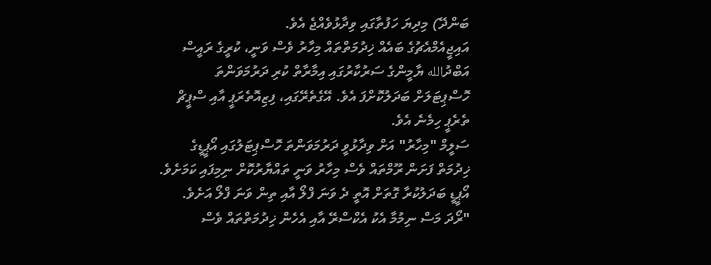ބަންދޭ) މިދިޔަ ހަފުތާގައި ވިދާޅުވެއްޖެ އެވެ.
އައިޖީއެމްއެޗުގެ ބައެއް ޚިދުމަތްތައް މިހާރު ވެސް ވަނީ، ކުރީގެ ރައީސް އަބްދުالله ޔާމީންގެ ސަރުކާރުގައި އިމާރާތް ކުރި ދަރުމަވަންތަ ހޮސްޕިޓަލަށް ބަދަލުކޮށްފަ އެވެ. އޭގެތެރޭގައި، ފިޒިއޮތެރަޕީ އާއި ސްޕީޗް ތެރެޕީ ހިމެނެ އެވެ.
ސަލީމް "މިހާރު" އަށް ވިދާޅުވީ ދަރުމަވަންތަ ހޮސްޕިޓަލުގައި އޯޕީޑީގެ ޚިދުމަތް ފަށަން ރޫމްތައް ވެސް މިހާރު ވަނީ ތައްޔާރުކޮށް ނިމިފައި ކަމަށެވެ. އޯޕީޑީ ބަދަލުކުރާ ގޮތަށް އޮތީ ދެ ވަނަ ފްލޯ އާއި ތިން ވަނަ ފްލޯ އަށެވެ.
"ރޯދަ މަސް ނިމުމާ އެކު އެކްސްރޭ އާއި އެހެން ޚިދުމަތްތައް ވެސް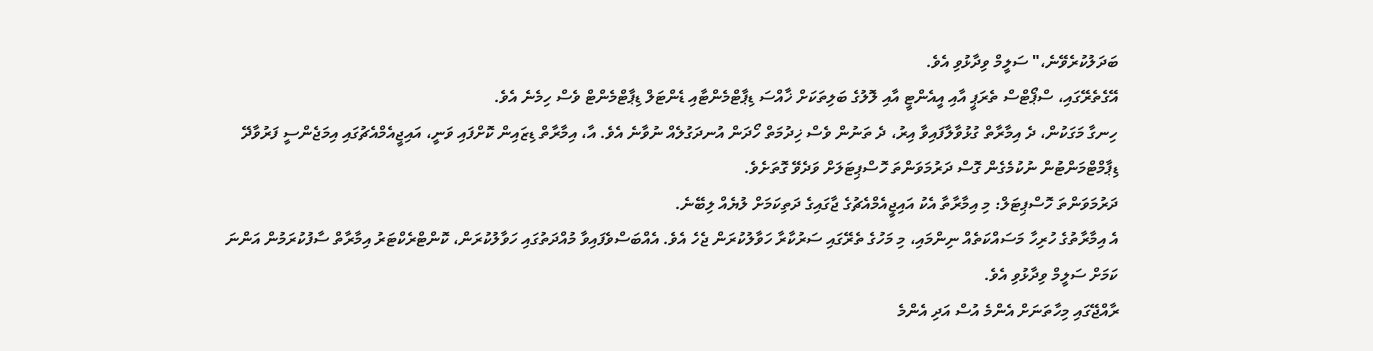ބަދަލުކުރެވޭނެ،" ސަލީމް ވިދާޅުވި އެވެ.
އޭގެތެރޭގައި، ސްޕޯޓްސް ތެރަޕީ އާއި އީއެންޓީ އާއި ލޮލުގެ ބަލިތަކަށް ޚާއްސަ ޑިޕާޓްމެންޓާއި ޑެންޓަލް ޑިޕާޓްމެންޓް ވެސް ހިމެނެ އެވެ.
ހިނގާ މަގަކުން، ދެ އިމާރާތް ގުޅުވާލާފައިވާ އިރު، ދެ ތަނުން ވެސް ޚިދުމަތް ހޯދަން އުނދަގުލެއް ނުވާނެ އެވެ. އާ، އިމާރާތް ޑިޒައިން ކޮށްފައި ވަނީ، އައިޖީއެމްއެޗުގައި އިމަޖެންސީ ފަރުވާދޭ ޑިޕާމްޓްމަންޓުން ނުކުމެގެން ގޮސް ދަރުމަވަންތަ ހޮސްޕިޓަލަށް ވަދެވޭ ގޮތަށެވެ.
ދަރުމަވަންތަ ހޮސްޕިޓަލް: މި އިމާރާތާ އެކު އައިޖީއެމްއެޗުގެ ޖާގައިގެ ދަތިކަމަށް ލުޔެއް ލިބޭނެ.
އެ އިމާރާތުގެ ހުރިހާ މަސައްކަތެއް ނިންމައި، މި މަހުގެ ތެރޭގައި ސަރުކާރާ ހަވާލުކުރަން ޖެހެ އެވެ. އެއްބަސްވެފައިވާ މުއްދަތުގައި ހަވާލުކުރަން، ކޮންޓްރެކްޓަރު އިމާރާތް ސާފުކުރަމުން އަންނަ ކަމަށް ސަލީމް ވިދާޅުވި އެވެ.
ރާއްޖޭގައި މިހާތަނަށް އެންމެ އުސް އަދި އެންމެ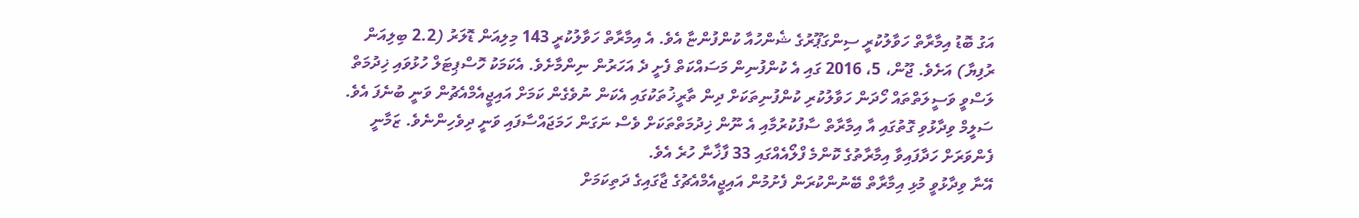އަގު ބޮޑު އިމާރާތް ހަވާލުކުރީ ސިންގަޕޫރުގެ ޝެންހުއާ ކުންފުންޏާ އެވެ. އެ އިމާރާތް ހަވާލުކުރީ 143 މިލިއަން ޑޮލަރު (2.2 ބިލިއަން ރުފިޔާ) އަށެވެ. ޖޫން، 5، 2016 ގައި އެ ކުންފުނިން މަސައްކަތް ފެށީ ދެ އަހަރުން ނިންމާށެވެ. އެކަމަކު ހޮސްޕިޓަލް ހުޅުވައި ޚިދުމަތް ލަސްވީ ވަސީލަތްތައް ހޯދަން ހަވާލުކުރި ކުންފުނިތަކަށް ދިން ތާރީޚުތަކުގައި އެކަން ނުވެގެން ކަމަށް އައިޖީއެމްއެޗުން ވަނީ ބުނެފަ އެވެ.
ސަލީމް ވިދާޅުވި ގޮތުގައި އާ އިމާރާތް ސާފުކުރުމާއި އެ ނޫން ޚިދުމަތްތަކަށް ވެސް ނަގަން ހަމަޖައްސާފައި ވަނީ ދިވެހިންނެވެ. ޒަމާނީ ފެންވަރަށް ހަދާފައިވާ އިމާރާތުގެ ކޮންމެ ފްލޯއެއްގައި 33 ފާޚާނާ ހުރެ އެވެ.
އޭނާ ވިދާޅުވީ މުޅި އިމާރާތް ބޭނުންކުރަން ފެށުމުން އައިޖީއެމްއެޗުގެ ޖާގައިގެ ދަތިކަމަށް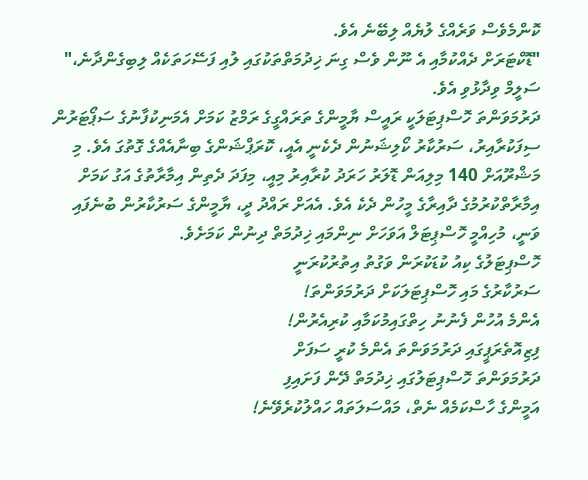ކޮންމެވެސް ވަރެއްގެ ލުޔެއް ލިބޭނެ އެވެ.
"ޑޮކްޓަރަށް ދެއްކުމާއި އެ ނޫން ވެސް ގިނަ ޚިދުމަތްތަކުގައި ލުއި ފަސޭހަތަކެއް ލިބިގެންދާނެ،" ސަލީމް ވިދާޅުވި އެވެ.
ދަރުމަވަންތަ ހޮސްޕިޓަލަކީ ރައީސް ޔާމީންގެ ތަރައްގީގެ ރަމްޒު ކަމަށް އެމަނިކުފާނުގެ ސަޕޯޓަރުން ސިފަކުރާއިރު، ސަރުކާރު ކޯލިޝަނުން ދެކެނީ އެއީ، ކޮރަޕްޝަންގެ ބިނާއެއްގެ ގޮތުގަ އެވެ. މި މަޝްރޫއަށް 140 މިލިއަން ޑޮލަރު ހަރަދު ކުރާއިރު މިއީ، މިފަދަ ދެތިން އިމާރާތުގެ އަގު ކަމަށް އިމާރާތްކުރުމުގެ ދާއިރާގެ މީހުން ދެކެ އެވެ. އެއަށް ރައްދު ދީ، ޔާމީންގެ ސަރުކާރުން ބުނެފައި ވަނީ، މުހިއްމީ ހޮސްޕިޓަލް އަވަހަށް ނިންމައި ޚިދުމަތް ދިނުން ކަމަށެވެ.
ހޮސްޕިޓަލުގެ ކިއު ކުޑަކުރަން ވަގުތު އިތުރުކުރަނީ
ސަރުކާރުގެ މައި ހޮސްޕިޓަލަކަށް ދަރުމަވަންތަ!
އެންމެ އުހުން ފެނުނު ހިތްގައިމުކަމާއި ކުރިއެރުން!
ފިޒިއޮތެރަޕީގައި ދަރުމަވަންތަ އެންމެ ކުރީ ސަފަށް
ދަރުމަވަންތަ ހޮސްޕިޓަލުގައި ޚިދުމަތް ދޭން ފަށައިފި
އަމީންގެ ހާސްކަމެއް ނެތް، މައްސަލަތައް ހައްލުކުރެވޭނެ!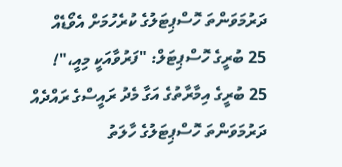ދަރުމަވަންތަ ހޮސްޕިޓަލުގެ ކުރެހުމަށް އެވޯޑެއް
25 ބުރީގެ ހޮސްޕިޓަލް: "ފަރުވާއަކީ މިއީ،"!
25 ބުރީގެ އިމާރާތުގެ އަގާ މެދު ރައީސްގެ ރައްދެއް
ދަރުމަވަންތަ ހޮސްޕިޓަލުގެ ހާލަތު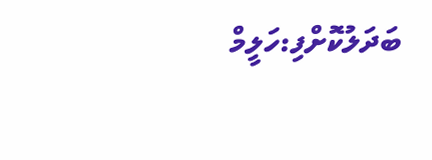ބަދަލުކޮށްފި:ހަލީމް